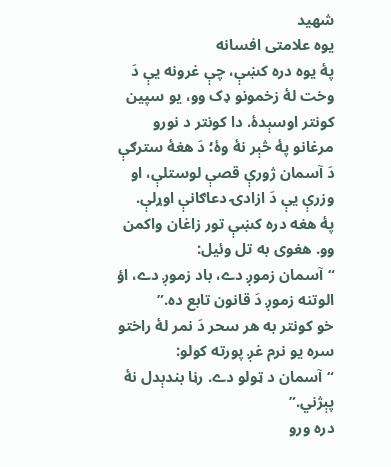شهید
یوه علامتی افسانه
پۀ یوه دره کښې، چې غرونه یې دَ وخت لۀ زخمونو ډک وو، یو سپین کونتر اوسېدۀ. دا کونتر د نورو مرغانو پۀ څېر نۀ وۀ؛ دَ هغۀ سترګې دَ آسمان ژورې قصې لوستلې، او وزرې یې دَ ازادۍ دعاګانې اوړلې.
پۀ هغه دره کښې تور زاغان واکمن وو. هغوی به تل وئیل:
“آسمان زموږ دے، باد زموږ دے، اؤ الوتنه زموږ دَ قانون تابع ده.”
خو کونتر به هر سحر دَ نمر لۀ راختو سره یو نرم غږ پورته کولو:
“آسمان د ټولو دے. رڼا بندېدل نۀ پېژني.”
دره ورو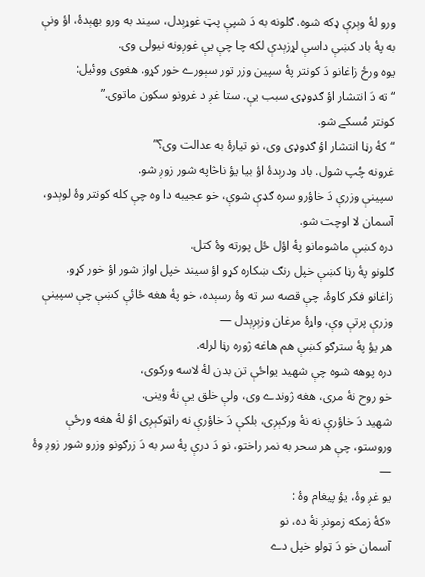ورو لۀ وېرې ډکه شوه. ګلونه به دَ شپې پټ غوړېدل، سیند به ورو بهېدۀ، اؤ ونې به پۀ باد کښې داسې لړزېدې لکه چا چې یې غوږونه نیولی وی.
یوه ورځ زاغانو دَ کونتر پۀ سپین وزر تور سېورے خور کړو. هغوی ووئیل:
“ته دَ انتشار اؤ ګډوډۍ سبب یې. ستا غږ د غرونو سکون ماتوی.”
کونتر مُسکے شو.
“کۀ رڼا انتشار اؤ ګډوډی وی، نو تیارۀ به عدالت وی؟”
غرونه چُپ شول. باد ودرېدۀ اؤ بیا یؤ ناڅاپه شور زوږ شو.
سپینې وزرې دَ خاؤرو سره ګډې شوې، خو عجیبه دا وه چې کله کونتر وۀ لوېدو، آسمان لا اوچت شو.
دره کښې ماشومانو پۀ اؤل ځل پورته وۀ کتل.
ګلونو پۀ رڼا کښې خپل رنګ ښکاره کړو اؤ سیند خپل اواز شور اؤ خور کړو.
زاغانو فکر کاوۀ، چې قصه سر ته وۀ رسېده، خو پۀ هغه ځائې کښې چې سپینې وزرې پرتې وې، واړۀ مرغان وزېږېدل —
هر یؤ پۀ سترګو کښې هم هاغه ژوره رڼا لرله.
دره پوهه شوه چې شهید یواځې تن بدن لۀ لاسه ورکوی،
خو روح نۀ مری، هغه ژوندے وی، ولې خلق يې نۀ وينی.
شهید دَ خاؤرې نه نۀ ورکېږی، بلکې دَ خاؤرې نه راټوکېږی اؤ لۀ هغه ورځې وروستو، چې هر سحر به نمر راختو، نو دَ درې پۀ سر به دَ زرګونو وزرو شور زوږ وۀ —
یو غږ وۀ، یؤ پیغام وۀ :
«کۀ زمکه زمونږ نۀ ده، نو
آسمان خو دَ ټولو خپل دے